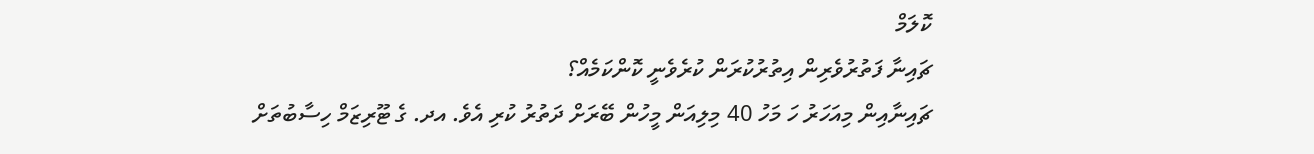ކޮލަމް
ޗައިނާ ފަތުރުވެރިން އިތުރުކުރަން ކުރެވެނީ ކޮންކަމެއް؟
ޗައިނާއިން މިއަހަރު ހަ މަހު 40 މިލިއަން މީހުން ބޭރަށް ދަތުރު ކުރި އެވެ. އދ. ގެ ޓޫރިޒަމް ހިސާބުތަށް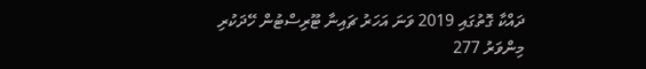ދައްކާ ގޮތުގައި 2019 ވަނަ އަހަރު ޗައިނާ ޓޫރިސްޓުން ހޭދަކުރި މިންވަރު 277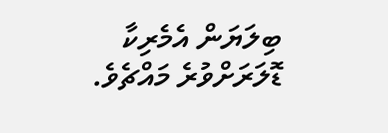ބިލަޔަން އެމެރިކާ ޑޮލަރަށްވުރެ މައްޗެވެ.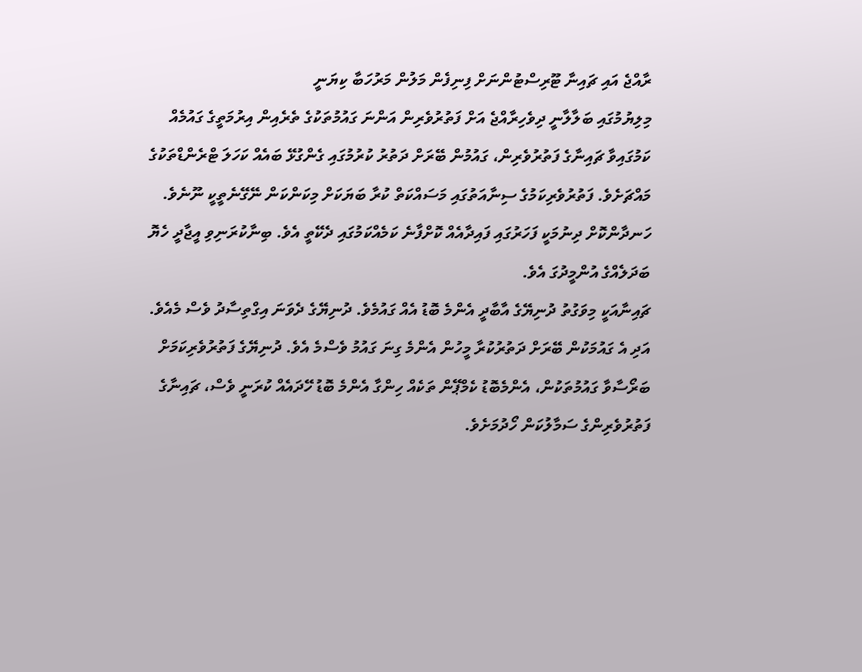ރާއްޖެ އައި ޗައިނާ ޓޫރިސްޓުންނަށް ފިނިފެން މަލުން މަރުހަބާ ކިޔަނީ
މިލިޔުމުގައި ބަލާލާނީ ދިވެހިރާއްޖެ އަށް ފަތުރުވެރިން އަންނަ ގައުމުތަކުގެ ތެރެއިން އިރުމަތީގެ ގައުމެއް ކަމުގައިވާ ޗައިނާގެ ފަތުރުވެރިން، ގައުމުން ބޭރަށް ދަތުރު ކުރުމުގައި ގެންގުޅޭ ބައެއް ކަހަލަ ޓްރެންޑްތަކުގެ މައްޗަށެވެ. ފަތުރުވެރިކަމުގެ ސިނާއަތުގައި މަސައްކަތް ކުރާ ބަޔަކަށް މިކަންކަން ނޭގޭނެތީކީ ނޫނެވެ. ހަނދާންކޮށް ދިނުމަކީ ފަހަރުގައި ފައިދާއެއް ކޮށްފާނެ ކަމެއްކަމުގައި ދެކޭތީ އެވެ. ބިނާކުރަނިވި އީޖާދީ ހެޔޮ ބަދަލެއްގެ އުންމީދުގަ އެވެ.
ޗައިނާއަކީ މިވަގުތު ދުނިޔޭގެ އާބާދީ އެންމެ ބޮޑު އެއް ގައުމެވެ. ދުނިޔޭގެ ދެވަނަ އިގްތިސާދު ވެސް މެއެވެ. އަދި އެ ގައުމަކުން ބޭރަށް ދަތުރުކުރާ މީހުން އެންމެ ގިނަ ގައުމު ވެސްމެ އެވެ. ދުނިޔޭގެ ފަތުރުވެރިކަމަށް ބަރޯސާވާ ގައުމުތަކުން، އެންމެބޮޑު ކެމްޕޭން ތަކެއް ހިންގާ އެންމެ ބޮޑު ހޭދައެއް ކުރަނީ ވެސް، ޗައިނާގެ ފަތުރުވެރިންގެ ސަމާލުކަން ހޯދުމަށެވެ.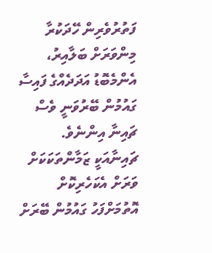ފަތުރުވެރިން ހޭދަކުރާ މިންވަރަށް ބަލާއިރު، އެންމެބޮޑު އަދަދެއްގެ ފައިސާ ގައުމުން ބޭރުވަނީ ވެސް ޗައިނާ އިންނެވެ.
ޗައިނާއަކީ ޒަމާންތަކަކަށް ވަރަށް އެކަހެރިކޮށް އޮތުމަށްފަހު ގައުމުން ބޭރަށް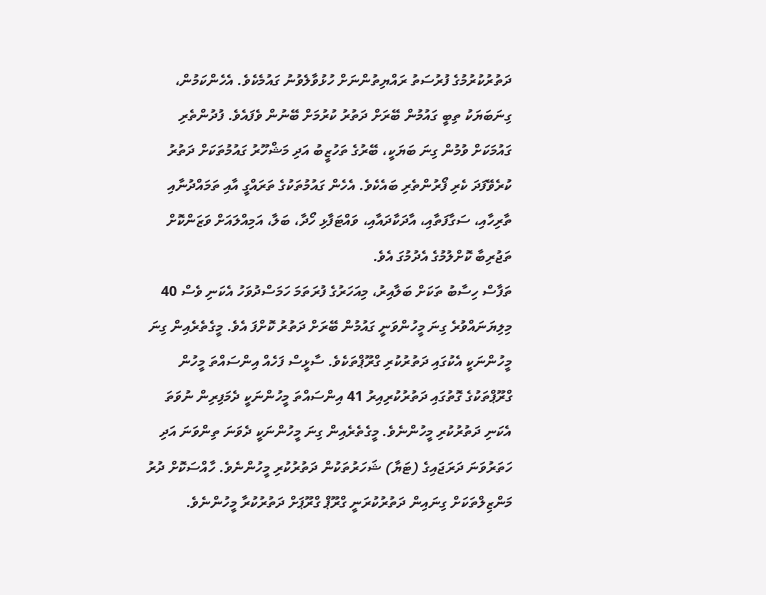ދަތުރުކުރުމުގެ ފުރުސަތު ރައްޔިތުންނަށް ހުޅުވާލެވުނު ގައުމެކެވެ. އެހެންކަމުން، ގިނަބަޔަކު ތިބީ ގައުމުން ބޭރަށް ދަތުރު ކުރުމަށް ބޭނުން ވެފައެވެ. ފުދުންތެރި ގައުމަކަށް ވުމުން ގިނަ ބަޔަކީ، ބޭރުގެ ތަހުޒީބު އަދި މަޝްހޫރު ގައުމުތަކަށް ދަތުރު ކުރެވޭފަދަ ކެރި ފޯރުންތެރި ބައެކެވެ. އެހެން ގައުމުތަކުގެ ތަރައްގީ އާއި ތަމައްދުނާއި ތާރިހާއި، ސަގާފަތާއި، އާދަކާދައާއި، ވައްޓަފާޅި ހޯދާ، ބަލާ، އަމިއްލައަށް ވަޒަންކޮށް ތަޖުރިބާ ކޮށްލުމުގެ އެދުމުގަ އެވެ.
ތަފާސް ހިސާބު ތަކަށް ބަލާއިރު، މިއަހަރުގެ ފުރަތަމަ ހަމަސްދުވަހު އެކަނި ވެސް 40 މިލިޔަނައްވުރެ ގިނަ މީހުންވަނީ ގައުމުން ބޭރަށް ދަތުރު ކޮށްފަ އެވެ. މީގެތެރެއިން ގިނަ މީހުންނަކީ އެކުގައި ދަތުރުކުރި ގްރޫޕްތަކެވެ. ސާޅީސް ފަހެއް އިންސައްތަ މީހުން ގްރޫޕްތަކުގެ ގޮތުގައި ދަތުރުކުރިއިރު 41 އިންސައްތަ މީހުންނަކީ ދެމަފިރިން ނުވަތަ އެކަނި ދަތުރުކުރި މީހުންނެވެ. މީގެތެރެއިން ގިނަ މީހުންނަކީ ދެވަނަ ތިންވަނަ އަދި ހަތަރުވަނަ ދަރަޖައިގެ (ޓަޔާ) ޝަހަރުތަކުން ދަތުރުކުރި މީހުންނެވެ. ހާއްސަކޮށް ދުރު މަންޒިލްތަކަށް ގިނައިން ދަތުރުކުރަނީ ގްރޫޕް ގްރޫޕަށް ދަތުރުކުރާ މީހުންނެވެ.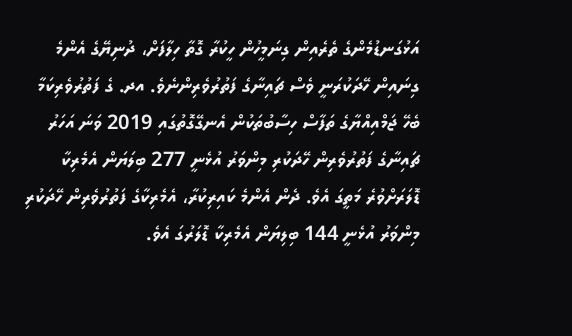އަޅުގަނޑުމެންގެ ތެރެއިން ގިނަމީހުން ހީކުރާ ގޮތާ ހިލާފަށް، ދުނިޔޭގެ އެންމެ ގިނައިން ހޭދަކުރަނީ ވެސް ޗައިނާގެ ފަތުރުވެރިންނެވެ. އދ. ގެ ފަތުރުވެރިކަމާ ބެހޭ ޖަމްއިއްޔާގެ ތަފާސް ހިސާބުތަކުން އެނގޭގޮތުގައި 2019 ވަނަ އަހަރު ޗައިނާގެ ފަތުރުވެރިން ހޭދަކުރި މިންވަރު އުޅެނީ 277 ބިލަޔަން އެމެރިކާ ޑޮލަރަށްވުރެ މަތީގަ އެވެ. ދެން އެންމެ ކައިރިކުރާ، އެމެރިކާގެ ފަތުރުވެރިން ހޭދަކުރި މިންވަރު އުޅެނީ 144 ބިލިޔަން އެމެރިކާ ޑޮލަރުގަ އެވެ.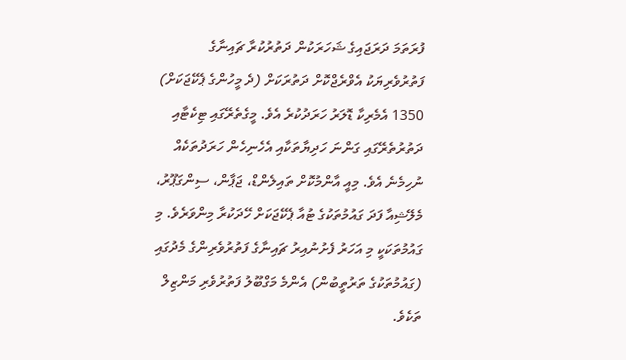ފުރަތަމަ ދަރަޖައިގެ ޝަހަރަކުން ދަތުރުކުރާ ޗައިނާގެ ފަތުރުވެރިޔަކު އެވްރެޖްކޮށް ދަތުރަކަށް (ދެ މީހުންގެ ޕެކޭޖަކަށް) 1350 އެމެރިކާ ޑޮލަރު ހަރަދުކުރެ އެވެ. މީގެތެރޭގައި ޓިކެޓާއި ދަތުރުތެރޭގައި ގަންނަ ހަދިޔާތަކާއި އެހެނިހެން ހަރަދުތަކެއް ނުހިމެނެ އެވެ. މިއީ އާންމުކޮށް ތައިލެންޑް، ޖަޕާން، ސިންގަޕޫރު، މެލޭޝިއާ ފަދަ ގައުމުތަކުގެ ޓުއާ ޕެކޭޖަކަށް ހޭދަކުރާ މިންވަރެވެ. މި ގައުމުތަކަކީ މި އަހަރު ފެށުނުއިރު ޗައިނާގެ ފަތުރުވެރިންގެ މެދުގައި (ގައުމުތަކުގެ ތަރުތީބުން) އެންމެ މަގްބޫލު ފަތުރުވެރި މަންޒިލް ތަކެވެ.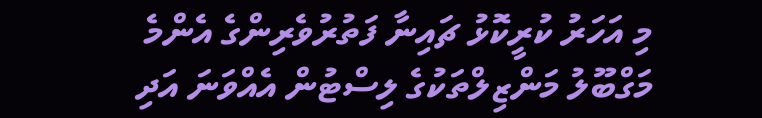މި އަހަރު ކުރީކޮޅު ޗައިނާ ފަތުރުވެރިންގެ އެންމެ މަގްބޫލު މަންޒިލްތަކުގެ ލިސްޓުން އެއްވަނަ އަދި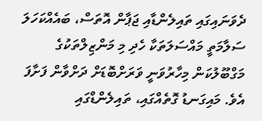ދެވަނައިގައި ތައިލެންޑާއި ޖަޕާން އޮތަސް، ބައެއްކަހަލަ ސަލާމަތީ މައްސަލަތަކާ ހެދި މި މަންޒިލްތަކުގެ މަގްބޫލުކަން މިހާރުވަނީ ވަރަށްބޮޑަށް ދަށްވާން ފަށާފަ އެވެ. މައިގަނޑު ގޮތެއްގައި، ތައިލެންޑްގައި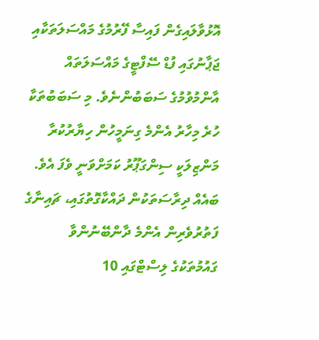އޮޅުވާލައިގެން ފައިސާ ފޭރުމުގެ މައްސަލަތަކާއި ޖަޕާނުގައި ފުޑް ސޭފްޓީގެ މައްސަލަތައް އާންމުވުމުގެ ސަބަބުންނެވެ. މި ސަބަބުތަކާ ހުރެ މިހާރު އެންމެ ގިނަމީހުން ހިޔާރުކުރާ މަންޒިލަކީ ސިންގަޕޫރު ކަމަށްވަނީ ވެފަ އެވެ. ބައެއް ދިރާސަތަކުން ދައްކާގޮތުގައި، ޗައިނާގެ ފަތުރުވެރިން އެންމެ ދާންބޭނުންވާ ގައުމުތަކުގެ ލިސްޓްގައި 10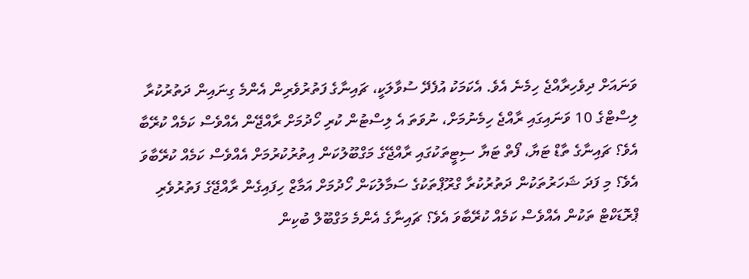ވަނައަށް ދިވެހިރާއްޖެ ހިމެނެ އެވެ. އެކަމަކު އުފެދޭ ސުވާލަކީ، ޗައިނާގެ ފަތުރުވެރިން އެންމެ ގިނައިން ދަތުރުކުރާ ލިސްޓްގެ 10 ވަނައިގައި ރާއްޖެ ހިމެނުމަށް، ނުވަތަ އެ ލިސްޓުން ކުރި ހޯދުމަށް ރާއްޖޭން އެއްވެސް ކަމެއް ކުރޭބާ އެވެ؟ ޗައިނާގެ ތާޑް ޓަޔާ، ފޯތް ޓަޔާ ސިޓީތަކުގައި ރާއްޖޭގެ މަގްބޫލުކަން އިތުރުކުރުމަށް އެއްވެސް ކަމެއް ކުރޭބާވަ އެވެ؟ މި ފަދަ ޝަހަރުތަކުން ދަތުރުކުރާ ގްރޫޕްތަކުގެ ސަމާލުކަން ހޯދުމަށް އަމާޒް ހިފައިގެން ރާއްޖޭގެ ފަތުރުވެރި ޕްރޮޑަކްޓް ތަކުން އެއްވެސް ކަމެއް ކުރޭބާވަ އެވެ؟ ޗައިނާގެ އެންމެ މަގްބޫލް ބުކިން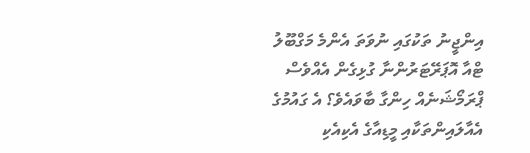އިންޖީނު ތަކުގައި ނުވަތަ އެންމެ މަގްބޫލު ޓްއާ އޮޕަރޭޓަރުންނާ ގުޅިގެން އެއްވެސް ޕްރަމޯޝަނެއް ހިންގާ ބާވައެވެ؟ އެ ގައުމުގެ އެއާލައިންތަކާއި މީޑިއާގެ އެކިއެކި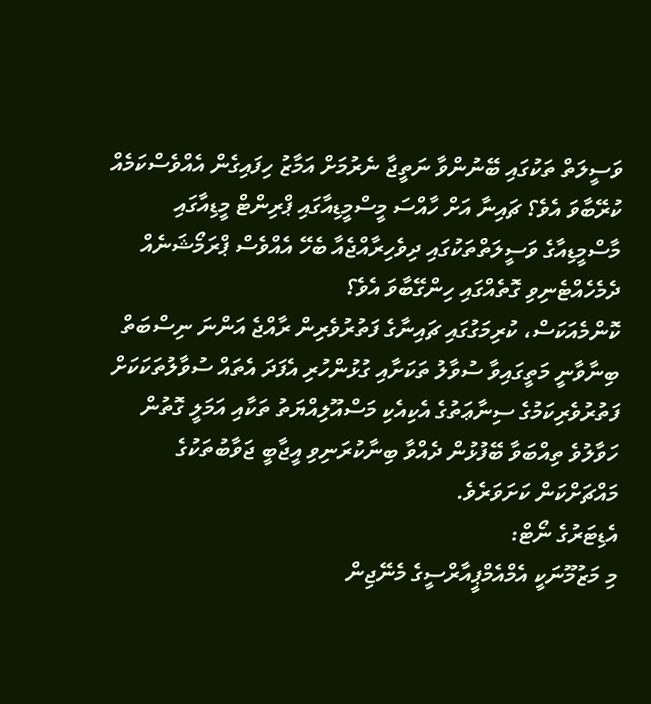ވަސީލަތް ތަކުގައި ބޭނުންވާ ނަތީޖާ ނެރުމަށް އަމާޒު ހިފައިގެން އެއްވެސްކަމެއް ކުރޭބާވަ އެވެ؟ ޗައިނާ އަށް ހާއްސަ މީސްމީޑިއާގައި ޕްރިންޓް މީޑިއާގައި މާސްމީޑިއާގެ ވަސީލަތްތަކުގައި ދިވެހިރާއްޖެއާ ބެހޭ އެއްވެސް ޕްރަމޯޝަނެއް ދެމެހެއްޓެނިވި ގޮތެއްގައި ހިންގޭބާވަ އެވެ؟
ކޮންމެއަކަސް، ކުރިމަގުގައި ޗައިނާގެ ފަތުރުވެރިން ރާއްޖެ އަންނަ ނިސްބަތް ބިނާވާނީ މަތީގައިވާ ސުވާލު ތަކަށާއި ގުޅުންހުރި އެފަދަ އެތައް ސުވާލުތަކަކަށް ފަތުރުވެރިކަމުގެ ސިނާޢަތުގެ އެކިއެކި މަސްއޫލިއްޔަތު ތަކާއި އަމަލީ ގޮތުން ހަވާލުވެ ތިއްބަވާ ބޭފުޅުން ދެއްވާ ބިނާކުރަނިވި އީޖާބީ ޖަވާބުތަކުގެ މައްޗަށްކަން ކަށަވަރެވެ.
އެޑިޓަރުގެ ނޯޓް:
މި މަޒުމޫނަކީ އެމްއެމްޕީއާރްސީގެ މެނޭޖިން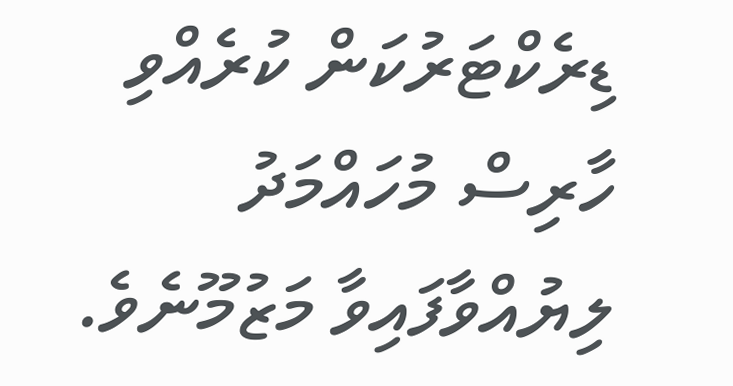ޑިރެކްޓަރުކަން ކުރެއްވި ހާރިސް މުހައްމަދު ލިޔުއްވާފައިވާ މަޒުމޫނެވެ.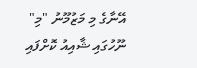އޭނާގެ މި މަޒުމޫނު "މި" ނޫހުގައި ޝާއިއު ކޮށްފައި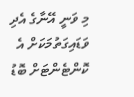މި ވަނީ އޭނާގެ އެދި ވަޑައިގަތުމަކަށް އެ ކޮންޓެންޓަށް ބޮޑު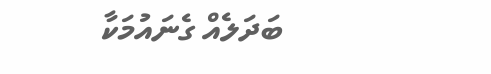ބަދަލެއް ގެނައުމަކާ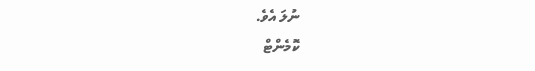ނުލަ އެވެ.
ކޮމެންޓް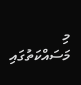މި މަސައްކަތުގައި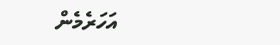އަހަރެމެން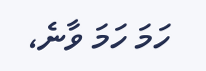ހަމަ ހަމަ ވާނެ،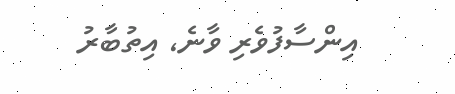އިންސާފުވެރި ވާނެ، އިތުބާރު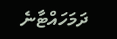ދަމަހައްޓާނެ